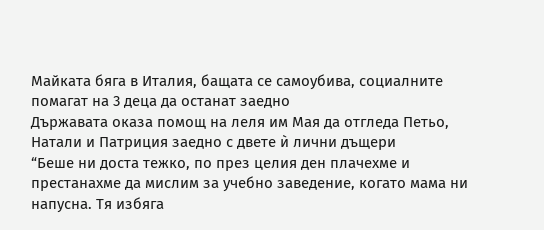Майката бяга в Италия, бащата се самоубива, социалните помагат на 3 деца да останат заедно
Държавата оказа помощ на леля им Мая да отгледа Петьо, Натали и Патриция заедно с двете ѝ лични дъщери
“Беше ни доста тежко, по през целия ден плачехме и престанахме да мислим за учебно заведение, когато мама ни напусна. Тя избяга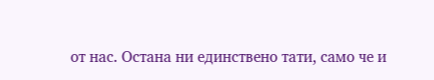от нас. Остана ни единствено тати, само че и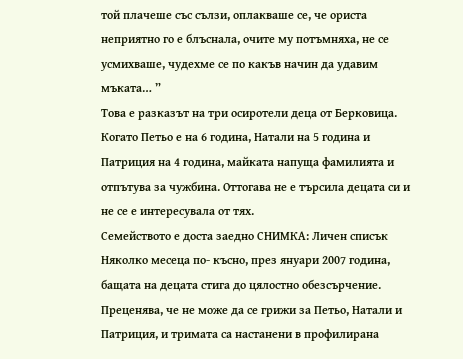той плачеше със сълзи, оплакваше се, че ориста неприятно го е блъснала, очите му потъмняха, не се усмихваше, чудехме се по какъв начин да удавим мъката… ”
Това е разказът на три осиротели деца от Берковица.
Когато Петьо е на 6 година, Натали на 5 година и Патриция на 4 година, майката напуща фамилията и отпътува за чужбина. Оттогава не е търсила децата си и не се е интересувала от тях.
Семейството е доста заедно СНИМКА: Личен списък
Няколко месеца по- късно, през януари 2007 година, бащата на децата стига до цялостно обезсърчение. Преценява, че не може да се грижи за Петьо, Натали и Патриция, и тримата са настанени в профилирана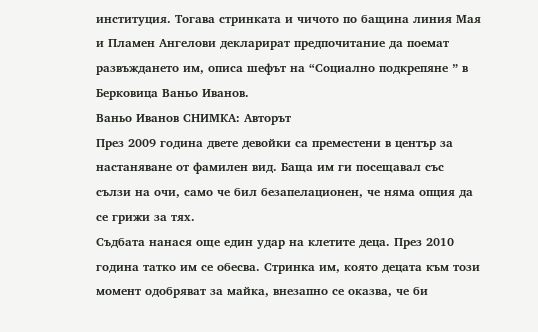институция. Тогава стринката и чичото по бащина линия Мая и Пламен Ангелови декларират предпочитание да поемат развъждането им, описа шефът на “Социално подкрепяне ” в Берковица Ваньо Иванов.
Ваньо Иванов СНИМКА: Авторът
През 2009 година двете девойки са преместени в център за настаняване от фамилен вид. Баща им ги посещавал със сълзи на очи, само че бил безапелационен, че няма опция да се грижи за тях.
Съдбата нанася още един удар на клетите деца. През 2010 година татко им се обесва. Стринка им, която децата към този момент одобряват за майка, внезапно се оказва, че би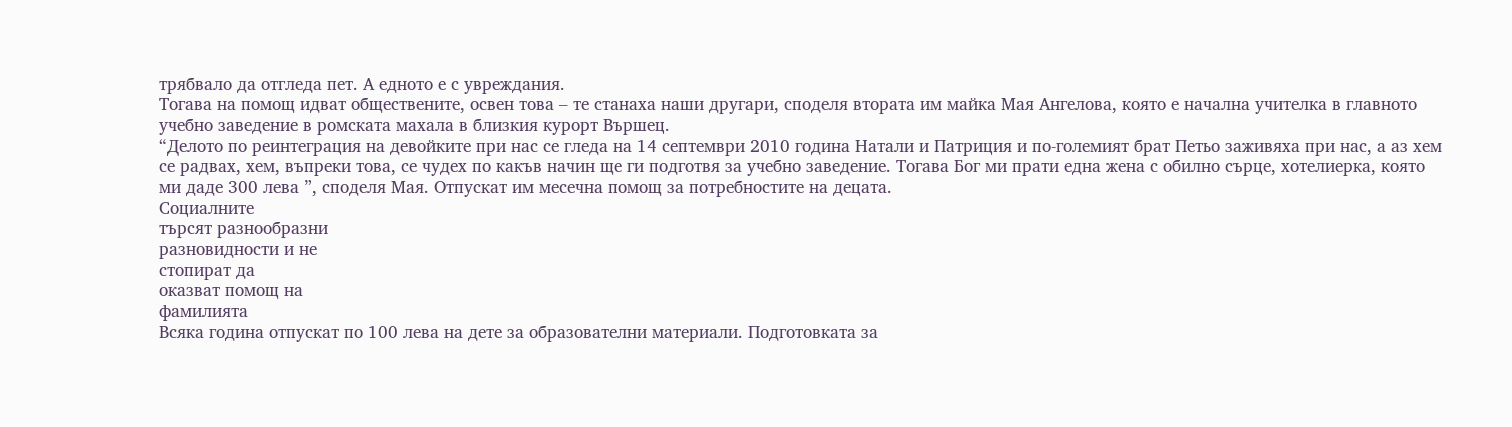трябвало да отгледа пет. А едното е с увреждания.
Тогава на помощ идват обществените, освен това – те станаха наши другари, споделя втората им майка Мая Ангелова, която е начална учителка в главното учебно заведение в ромската махала в близкия курорт Вършец.
“Делото по реинтеграция на девойките при нас се гледа на 14 септември 2010 година Натали и Патриция и по-големият брат Петьо заживяха при нас, а аз хем се радвах, хем, въпреки това, се чудех по какъв начин ще ги подготвя за учебно заведение. Тогава Бог ми прати една жена с обилно сърце, хотелиерка, която ми даде 300 лева ”, споделя Мая. Отпускат им месечна помощ за потребностите на децата.
Социалните
търсят разнообразни
разновидности и не
стопират да
оказват помощ на
фамилията
Всяка година отпускат по 100 лева на дете за образователни материали. Подготовката за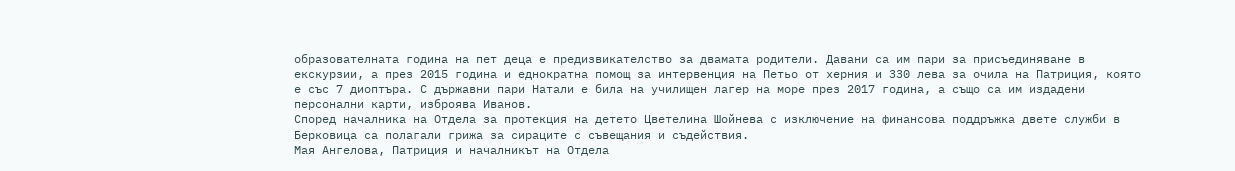образователната година на пет деца е предизвикателство за двамата родители. Давани са им пари за присъединяване в екскурзии, а през 2015 година и еднократна помощ за интервенция на Петьо от херния и 330 лева за очила на Патриция, която е със 7 диоптъра. С държавни пари Натали е била на училищен лагер на море през 2017 година, а също са им издадени персонални карти, изброява Иванов.
Според началника на Отдела за протекция на детето Цветелина Шойнева с изключение на финансова поддръжка двете служби в Берковица са полагали грижа за сираците с съвещания и съдействия.
Мая Ангелова, Патриция и началникът на Отдела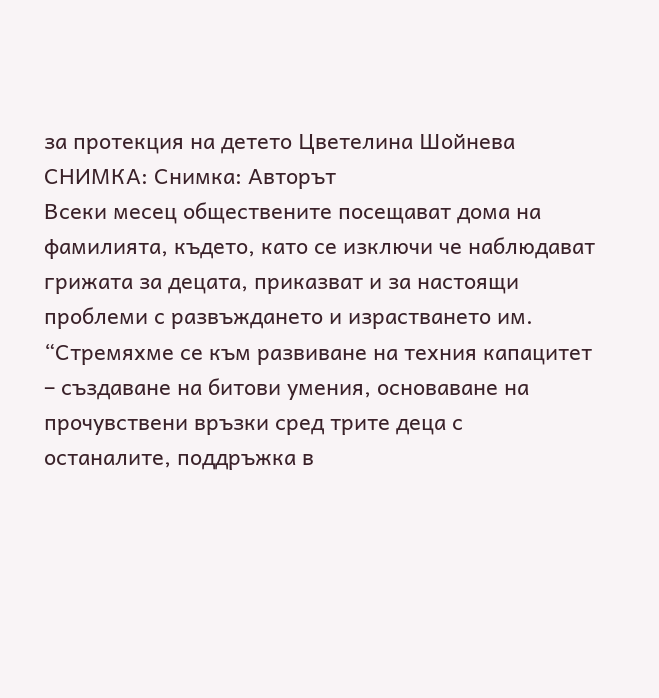за протекция на детето Цветелина Шойнева СНИМКА: Снимка: Авторът
Всеки месец обществените посещават дома на фамилията, където, като се изключи че наблюдават грижата за децата, приказват и за настоящи проблеми с развъждането и израстването им. “Стремяхме се към развиване на техния капацитет – създаване на битови умения, основаване на прочувствени връзки сред трите деца с останалите, поддръжка в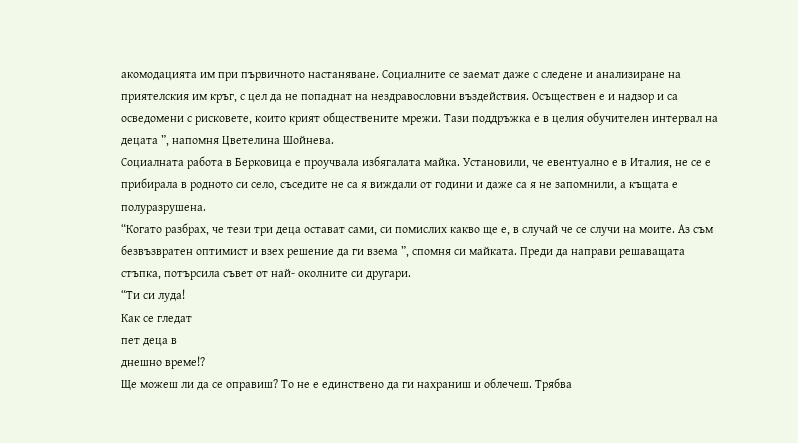акомодацията им при първичното настаняване. Социалните се заемат даже с следене и анализиране на приятелския им кръг, с цел да не попаднат на нездравословни въздействия. Осъществен е и надзор и са осведомени с рисковете, които крият обществените мрежи. Тази поддръжка е в целия обучителен интервал на децата ”, напомня Цветелина Шойнева.
Социалната работа в Берковица е проучвала избягалата майка. Установили, че евентуално е в Италия, не се е прибирала в родното си село, съседите не са я виждали от години и даже са я не запомнили, а къщата е полуразрушена.
“Когато разбрах, че тези три деца остават сами, си помислих какво ще е, в случай че се случи на моите. Аз съм безвъзвратен оптимист и взех решение да ги взема ”, спомня си майката. Преди да направи решаващата стъпка, потърсила съвет от най- околните си другари.
“Ти си луда!
Как се гледат
пет деца в
днешно време!?
Ще можеш ли да се оправиш? То не е единствено да ги нахраниш и облечеш. Трябва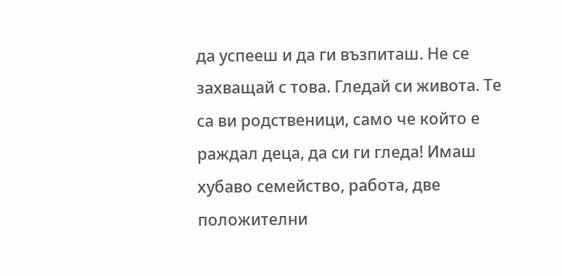да успееш и да ги възпиташ. Не се захващай с това. Гледай си живота. Те са ви родственици, само че който е раждал деца, да си ги гледа! Имаш хубаво семейство, работа, две положителни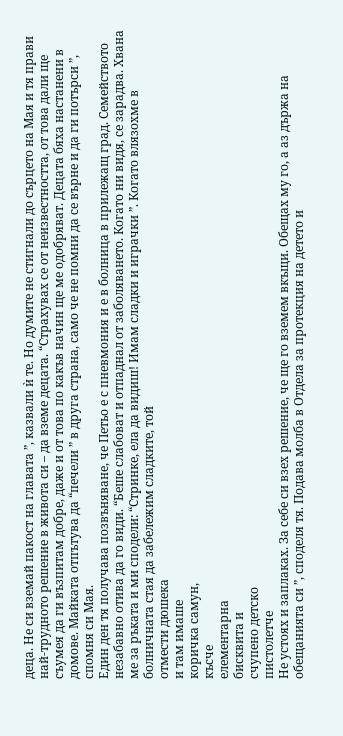деца. Не си вземай пакост на главата ”, казвали ѝ те. Но думите не стигнали до сърцето на Мая и тя прави най-трудното решение в живота си – да вземе децата. “Страхувах се от неизвестността, от това дали ще съумея да ги възпитам добре, даже и от това по какъв начин ще ме одобряват. Децата бяха настанени в домове. Майката отпътува да “печели ” в друга страна, само че не помни да се върне и да ги потърси ”, спомня си Мая.
Един ден тя получава позвъняване, че Петьо е с пневмония и е в болница в прилежащ град. Семейството незабавно отива да го види. “Беше слабоват и отпаднал от заболяването. Когато ни видя, се зарадва. Хвана ме за ръката и ми сподели: “Стринке, ела да видиш! Имам сладки и играчки ”. Когато влязохме в болничната стая да забележим сладките, той
отмести дюшека
и там имаше
коричка самун,
късче
елементарна
бисквита и
счупено детско
пистолетче
Не устоях и заплаках. За себе си взех решение, че ще го вземем вкъщи. Обещах му го, а аз държа на обещанията си ”, споделя тя. Подава молба в Отдела за протекция на детето и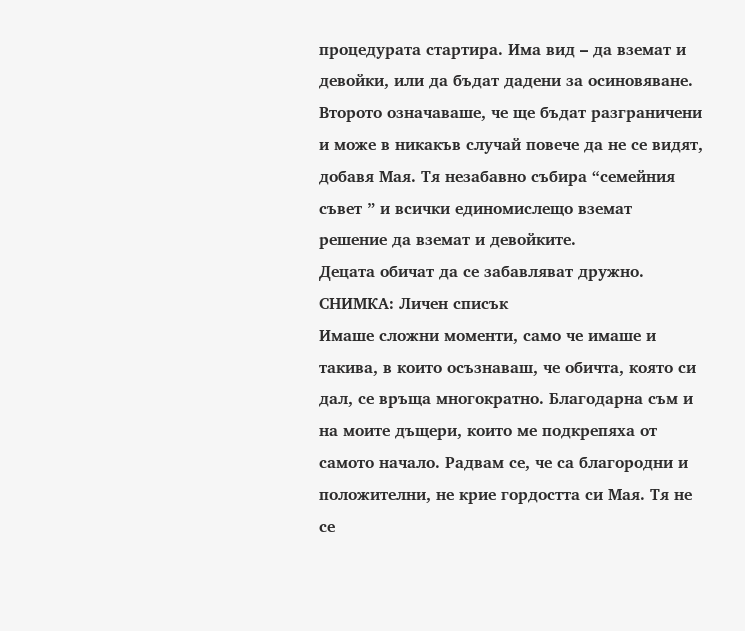процедурата стартира. Има вид – да вземат и девойки, или да бъдат дадени за осиновяване. Второто означаваше, че ще бъдат разграничени и може в никакъв случай повече да не се видят, добавя Мая. Тя незабавно събира “семейния съвет ” и всички единомислещо вземат решение да вземат и девойките.
Децата обичат да се забавляват дружно. СНИМКА: Личен списък
Имаше сложни моменти, само че имаше и такива, в които осъзнаваш, че обичта, която си дал, се връща многократно. Благодарна съм и на моите дъщери, които ме подкрепяха от самото начало. Радвам се, че са благородни и положителни, не крие гордостта си Мая. Тя не се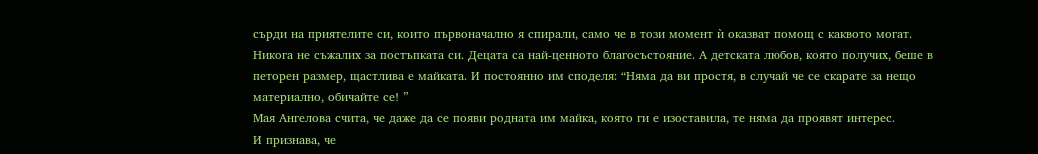сърди на приятелите си, които първоначално я спирали, само че в този момент ѝ оказват помощ с каквото могат.
Никога не съжалих за постъпката си. Децата са най-ценното благосъстояние. А детската любов, която получих, беше в петорен размер, щастлива е майката. И постоянно им споделя: “Няма да ви простя, в случай че се скарате за нещо материално, обичайте се! ”
Мая Ангелова счита, че даже да се появи родната им майка, която ги е изоставила, те няма да проявят интерес.
И признава, че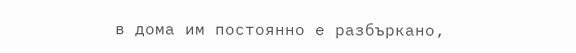в дома им постоянно е разбъркано,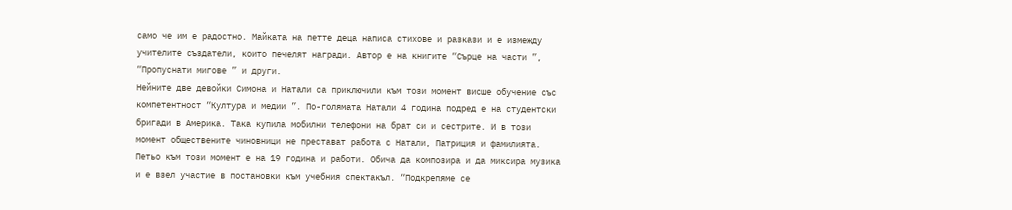само че им е радостно. Майката на петте деца написа стихове и разкази и е измежду учителите създатели, които печелят награди. Автор е на книгите “Сърце на части ”, “Пропуснати мигове ” и други.
Нейните две девойки Симона и Натали са приключили към този момент висше обучение със компетентност “Култура и медии ”. По-голямата Натали 4 година подред е на студентски бригади в Америка. Така купила мобилни телефони на брат си и сестрите. И в този момент обществените чиновници не престават работа с Натали, Патриция и фамилията.
Петьо към този момент е на 19 година и работи. Обича да композира и да миксира музика и е взел участие в постановки към учебния спектакъл. “Подкрепяме се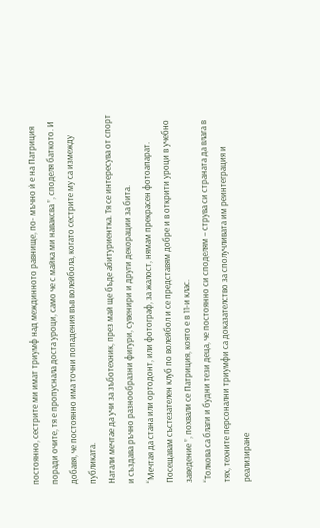постоянно, сестрите ми имат триумф над междинното равнище, по- мъчно ѝ е на Патриция поради очите, тя е пропуснала доста уроци, само че с майка ми наваксва ”, споделя баткото. И добавя, че постоянно има точни попадения във волейбола, когато сестрите му са измежду публиката.
Натали мечтае да учи за зъботехник, през май ще бъде абитуриентка. Тя се интересува от спорт и създава ръчно разнообразни фигури, сувенири и други декорации за бита.
“Мечтая да стана или ортодонт, или фотограф, за жалост, нямам прекрасен фотоапарат. Посещавам състезателен клуб по волейбол и се представям добре и в открити уроци в учебно заведение ”, похвали се Патриция, която е в 11-и клас.
“Толкова са благи и будни тези деца, че постоянно си споделям – струва си страната да влага в тях, техните персонални триумфи са доказателство за сполучливата им реинтеграция и реализиране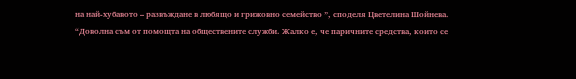на най-хубавото – развъждане в любящо и грижовно семейство ”, споделя Цветелина Шойнева.
“Доволна съм от помощта на обществените служби. Жалко е, че паричните средства, които се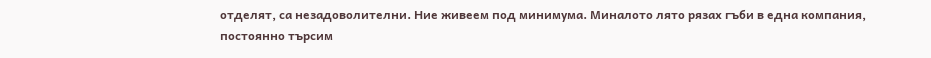отделят, са незадоволителни. Ние живеем под минимума. Миналото лято рязах гъби в една компания, постоянно търсим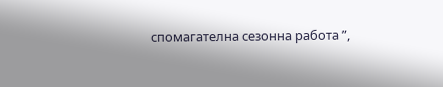спомагателна сезонна работа ”,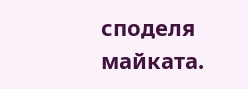споделя майката.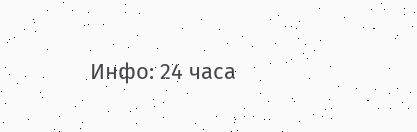Инфо: 24 часа